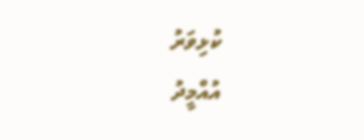ކުޅިވަރު
އުއްމީދު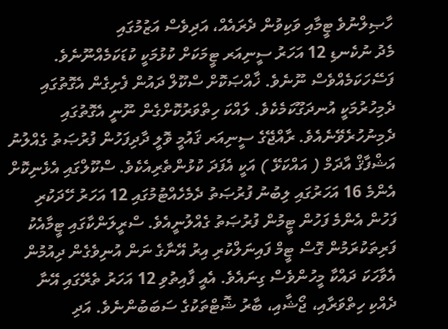ހާޞިލްނުވެ ޓީމާއި ވަކިވުން ދެރައެއް، އަދިވެސް އަޒުމުގައި
މެދު ނުކެނޑި 12 އަހަރު ސީނިއަރ ޓީމަކަށް ކުޅުމަކީ ކުޑަކަމެއްނޫނެވެ. ފަސޭހަކަމެއްވެސް ނޫނެވެ. ޚާއްޞަކޮށް ސްކޫލް ދައުން ފެށިގެން އެގޮތުގައި ދެމިހުރުމަކީ އުނދަގޫކަމެކެވެ. ލައްކަ ހިތްވަރުކޮށްގެން ނޫނީ އެގޮތުގައި ދެމިނުހުރެވޭނެއެވެ. ރާއްޖޭގެ ސީނިއަރ ޤައުމީ ވޮލީ ދާދިފަހުން ފުރުޞަތު ގެއްލުނު އަޝްފާޤް އާދަމް ( އައްކަޅޭ ) އަކީ އެފަދަ ކުޅުންތެރިއެކެވެ. ސްކޫލްގައި އެޅެނިކޮށް އެންމެ 16 އަހަރުގައި ލިބުނު ފުރުޞަތު ދެމެހެއްޓުމުގައި 12 އަހަރު ހޭދަކުރި ފަހުން އެންމެ ފަހުން ޓީމުން ފުރުޞަތު ގެއްލުނީއެވެ. ސްރީލަންކާގައި ޓީމާއެކު ފަރިތަކުރަމުން ގޮސް ޓީމް ފައިނަލްކުރި އިރު އޭނާގެ ނަން އުނިވެގެން ދިއުމުން އެވާހަކަ ދައްކާ މީހުންވެސް ގިނައެވެ. އެއީ ފާއިތުވި 12 އަހަރު ތެރޭގައި އޭނާ ދެއްކި ހިތްވަރާއި، ޖޯޝާއި، ބާރު ޝޮޓްތަކުގެ ސަބަބުންނެވެ. އަދި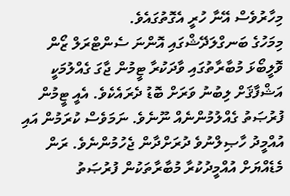މިހާރުވެސް އޭނާ ހުރީ އެގޮތުގައެވެ.
މިމަހުގެ ބަނގްލަދޭޝްގައި އޮންނަ ސެންޓްރަލް ޒޯން ވޮލީބޯޅަ މުބާރާތުގައި ވާދަކުރާ ޓީމުން ޖާގަ ގެއްލުމަކީ އަޝްފާޤަށް ލިބުނު ވަރަށް ބޮޑު ދެރައެކެވެ. އެއީ ޓީމުން ފުރުޞަތު ގެއްލުމުންނެއް ނޫނެވެ. ނަމަވެސް ކުރަމުން އައި އުއްމީދު ހާޞިލްނުވެ ދުރަށްދާން ޖެހުމުންނެވެ. ރަން މެޑެއްޔަށް އުއްމީދުކުރާ މުބާރާތަކުން ފުރުޞަތު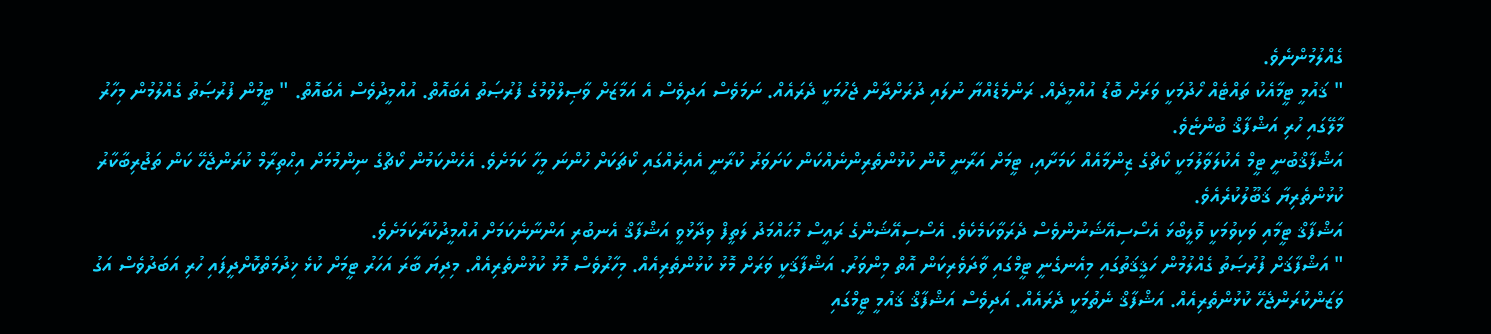ގެއްލުމުންނެވެ.
" ޤައުމީ ޓީމާއެކު ތައްޓެއް ހޯދުމަކީ ވަރަށް ބޮޑު އުއްމީދެއް. ރަންމެޑެއްޔާ ނުލައި ދުރަށްދާން ޖެހުމަކީ ދެރައެއް. ނަމަވެސް އަދިވެސް އެ އަމާޒަށް ވާޞިލްވުމުގެ ފުރުޞަތު އެބައޮތް. އުއްމީދުވެސް އެބައޮތް. " ޓީމުން ފުރުޞަތު ގެއްލުމުން މިހާރު މާލޭގައި ހުރި އަޝްފާޤް ބުންޏެވެ.
އަޝްފާޤްބުނީ ޓީމް އެކުލަވާލުމަކީ ކޯޗްގެ ޒިންމާއެއް ކަމަށާއި، ޓީމަށް އަރާނީ ކޮން ކުޅުންތެރިންނެއްކަން ކަށަވަރު ކުރާނީ އެއިރެއްގައި ކޯޗަކަށް ހުންނަ މީހާ ކަމަށެވެ. އެހެންކަމުން ކޯޗްގެ ނިންމުމަށް އިޙްތިރާމް ކުރަންޖެހޭ ކަން ތަޖުރިބާކާރު ކުޅުންތެރިޔާ ޤަބޫލުކުރެއެވެ.
އަޝްފާޤް ޓީމާއި ވަކިވުމަކީ ވޮލީބޯޅަ އެސޯސިއޭޝަނުންވެސް ދެރަވާކަމެކެވެ. އެސޯސިއޭޝަންގެ ރައީސް މުޙައްމަދު ލަތީފް ވިދާޅުވީ އަޝްފާޤް އެނބުރި އަންނާނެކަމަށް އުއްމީދުކުރާކަމަށެވެ.
" އަޝްފާޤަށް ފުރުޞަތު ގެއްލުމުން ހަޤީޤަތުގައި މިއެނގެނީ ޓީމްގައި ވާދަވެރިކަން އޮތް މިންވަރު. އަޝްފާޤަކީ ވަރަށް މޮޅު ކުޅުންތެރިއެއް. މިހާރުވެސް މޮޅު ކުޅުންތެރިއެއް. މިދިޔަ ބާރަ އަހަރު ޓީމަށް ކުޅެ ޚިދުމަތްކޮށްދީފައި ހުރި އަބަދުވެސް އަގު ވަޒަންކުރަންޖެހޭ ކުޅުންތެރިއެއް. އަޝްފާޤް ނެތުމަކީ ދެރައެއް. އަދިވެސް އަޝްފާޤް ޤައުމީ ޓީމްގައި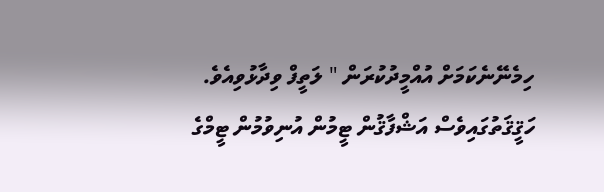ހިމެނޭނެކަމަށް އުއްމީދުކުރަން " ލަތީފް ވިދާޅުވިއެވެ.
ހަޤީޤަތުގައިވެސް އަޝްފާޤުން ޓީމުން އުނިވުމުން ޓީމްގެ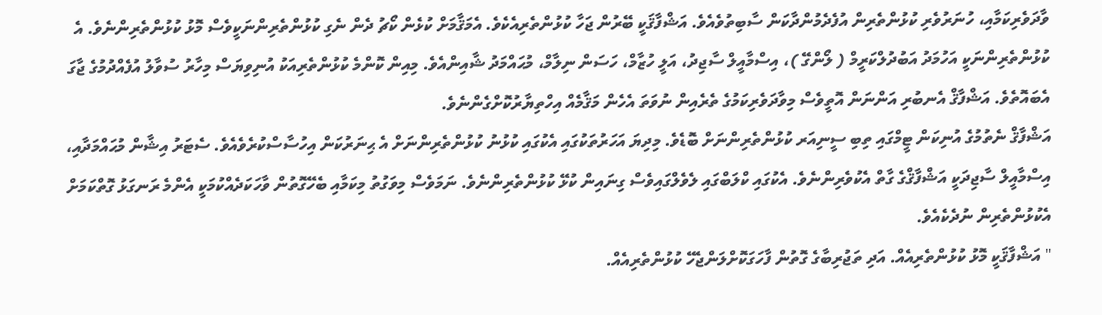ވާދަވެރިކަމާއި، ހުނަރުވެރި ކުޅުންތެރިން އުފެދެމުންދާކަން ސާބިތުވެއެވެ. އަޝްފާޤަކީ ބޭރުން ޖަހާ ކުޅުންތެރިއެކެވެ. އެމަޤާމަށް ކުޅެން ކޯޗު ދެން ނެގި ކުޅުންތެރިންނަކީވެސް މޮޅު ކުޅުންތެރިންނެވެ. އެ ކުޅުންތެރިންނަކީ އަހުމަދު އަބުދުލްކަރީމް ( ލޯންގޭ )، އިސްމާއީލް ސާޖިދު، އަލީ ހުޒާމް، ހަސަން ނިލާމް، މުޙައްމަދު ޝާއިންއެވެ. މިއިން ކޮންމެ ކުޅުންތެރިއަކު އުނިވިޔަސް މިހާރު ސުވާލު އުފެއްދުމުގެ ޖާގަ އެބައޮތެވެ. އަޝްފާޤް އެނބުރި އަންނަން އޮތީވެސް މިވާދަވެރިކަމުގެ ތެރެއިން ނުވަތަ އެހެން މަޤާމެއް އިހްތިޔާރުކޮށްގެންނެވެ.
އަޝްފާޤް ނެތުމުގެ އުނިކަން ޓީމްގައި ތިބި ސީނިއަރ ކުޅުންތެރިންނަށް ބޮޑެވެ. މިދިޔަ އަހަރުތަކުގައި އެކުގައި ކުޅުނު ކުޅުންތެރިންނަށް އެ ޙިނަރުކަން އިހުސާސްކުރެވެއެވެ. ސެޓަރު އިޝާން މުޙައްމަދާއި، އިސްމާއީލް ސާޖިދަކީ އަޝްފާޤްގެ ގާތް އެކުވެރިންނެވެ. އެކުގައި ކްލަބްގައި ލެވެލްގައިވެސް ގިނައިން ކުޅޭ ކުޅުންތެރިންނެވެ. ނަމަވެސް މިވަގުތު މިކަމާއި ބެހޭގޮތުން ވާހަކަދެއްކުމަކީ އެންމެ ރަނގަޅު ގޮތްކަމަށް އެކުޅުންތެރިން ނުދެކެއެވެ.
" އަޝްފާޤަކީ މޮޅު ކުޅުންތެރިއެއް. އަދި ތަޖުރިބާގެ ގޮތުން ފާހަގަކޮށްލަންޖެހޭ ކުޅުންތެރިއެއް.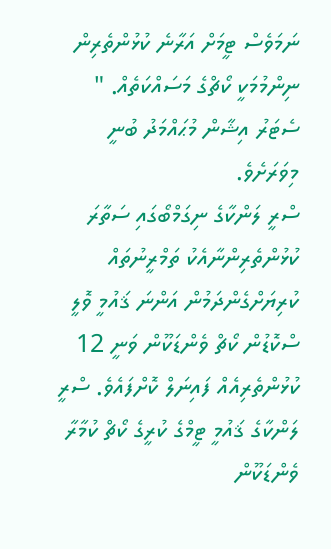ނަމަވެސް ޓީމަށް އަރާނެ ކުޅުންތެރިން ނިންމުމަކީ ކޯޗްގެ މަސައްކަތެއް. " ސެޓަރު އިޝާން މުޙައްމަދު ބުނީ މިވަރަށެވެ.
ސްރީ ލަންކާގެ ނިގަމްބޯގައި ސަތާރަ ކުޅުންތެރިންނާއެކު ތަމްރީނުތައް ކުރިޔަށްގެންދަމުން އަންނަ ޤައުމީ ވޮލީ ސްކޮޑުން ކޯޗް ވެންޑަކޫން ވަނީ 12 ކުޅުންތެރިއެއް ފައިނަލް ކޮށްފައެވެ. ސްރީ ލަންކާގެ ޤައުމީ ޓީމްގެ ކުރީގެ ކޯޗް ކުމާރާ ވެންޑަކޫން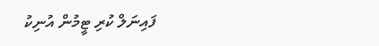ފައިނަލް ކުރި ޓީމުން އުނިކު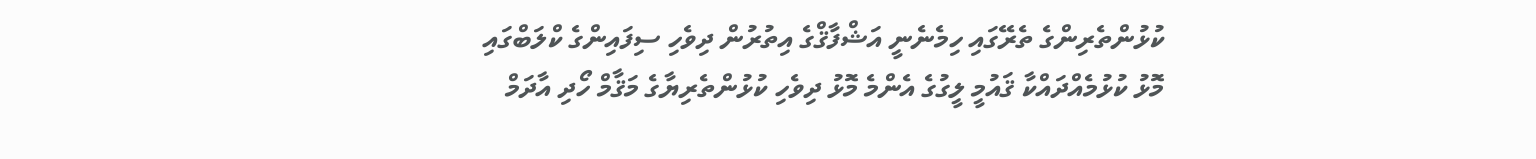ކުޅުންތެރިންގެ ތެރޭގައި ހިމެނެނީ އަޝްފާޤްގެ އިތުރުން ދިވެހި ސިފައިންގެ ކްލަބްގައި މޮޅު ކުޅުމެއްދައްކާ ޤައުމީ ލީގުގެ އެންމެ މޮޅު ދިވެހި ކުޅުންތެރިޔާގެ މަޤާމް ހޯދި އާދަމް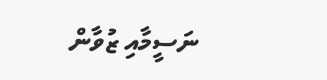ނަސީމާއި ޒުވާން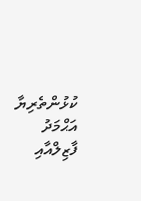ކުޅުންތެރިޔާ އަޙްމަދު ފާޒިލްއާއި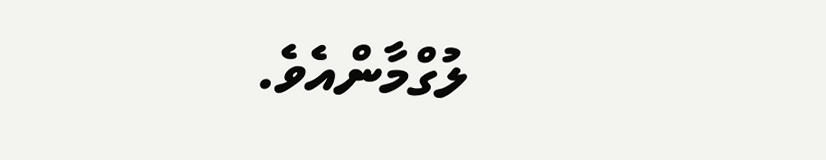ލުގްމާންއެވެ.